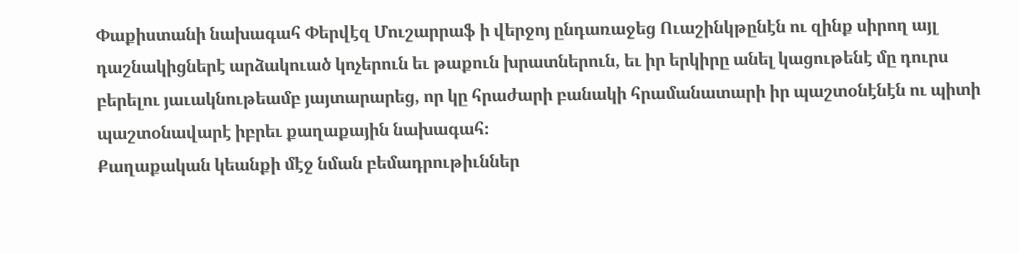Փաքիստանի նախագահ Փերվէզ Մուշարրաֆ ի վերջոյ ընդառաջեց Ուաշինկթընէն ու զինք սիրող այլ դաշնակիցներէ արձակուած կոչերուն եւ թաքուն խրատներուն, եւ իր երկիրը անել կացութենէ մը դուրս բերելու յաւակնութեամբ յայտարարեց, որ կը հրաժարի բանակի հրամանատարի իր պաշտօնէնէն ու պիտի պաշտօնավարէ իբրեւ քաղաքային նախագահ։
Քաղաքական կեանքի մէջ նման բեմադրութիւններ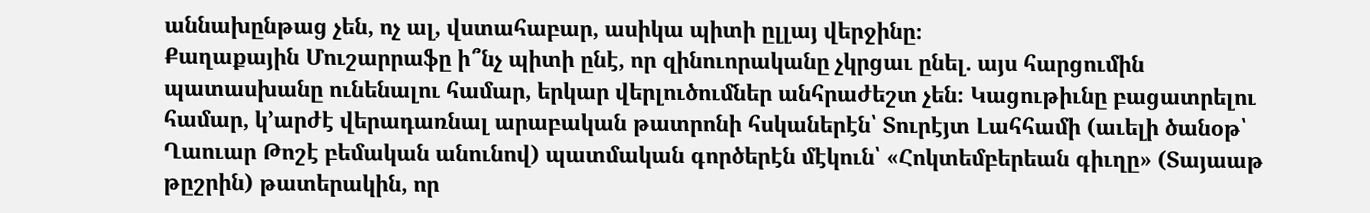աննախընթաց չեն, ոչ ալ, վստահաբար, ասիկա պիտի ըլլայ վերջինը։
Քաղաքային Մուշարրաֆը ի՞նչ պիտի ընէ, որ զինուորականը չկրցաւ ընել. այս հարցումին պատասխանը ունենալու համար, երկար վերլուծումներ անհրաժեշտ չեն։ Կացութիւնը բացատրելու համար, կ՚արժէ վերադառնալ արաբական թատրոնի հսկաներէն՝ Տուրէյտ Լահհամի (աւելի ծանօթ՝ Ղաուար Թոշէ բեմական անունով) պատմական գործերէն մէկուն՝ «Հոկտեմբերեան գիւղը» (Տայաաթ թըշրին) թատերակին, որ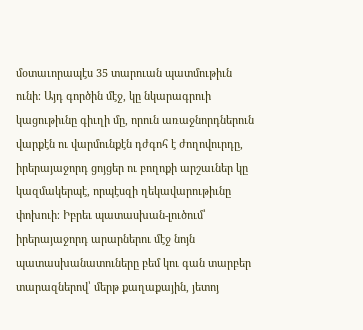մօտաւորապէս 35 տարուան պատմութիւն ունի։ Այդ գործին մէջ, կը նկարագրուի կացութիւնը գիւղի մը, որուն առաջնորդներուն վարքէն ու վարմունքէն դժգոհ է ժողովուրդը, իրերայաջորդ ցոյցեր ու բողոքի արշաւներ կը կազմակերպէ, որպէսզի ղեկավարութիւնը փոխուի։ Իբրեւ պատասխան-լուծում՝ իրերայաջորդ արարներու մէջ նոյն պատասխանատուները բեմ կու գան տարբեր տարազներով՝ մերթ քաղաքային, յետոյ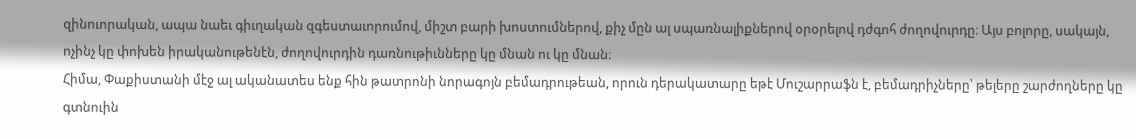զինուորական, ապա նաեւ գիւղական զգեստաւորումով, միշտ բարի խոստումներով, քիչ մըն ալ սպառնալիքներով օրօրելով դժգոհ ժողովուրդը։ Այս բոլորը, սակայն, ոչինչ կը փոխեն իրականութենէն, ժողովուրդին դառնութիւնները կը մնան ու կը մնան։
Հիմա, Փաքիստանի մէջ ալ ականատես ենք հին թատրոնի նորագոյն բեմադրութեան, որուն դերակատարը եթէ Մուշարրաֆն է, բեմադրիչները՝ թելերը շարժողները կը գտնուին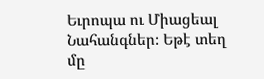Եւրոպա ու Միացեալ Նահանգներ։ Եթէ տեղ մը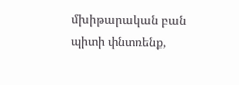մխիթարական բան պիտի փնտռենք,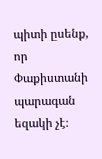պիտի ըսենք, որ Փաքիստանի պարագան եզակի չէ։